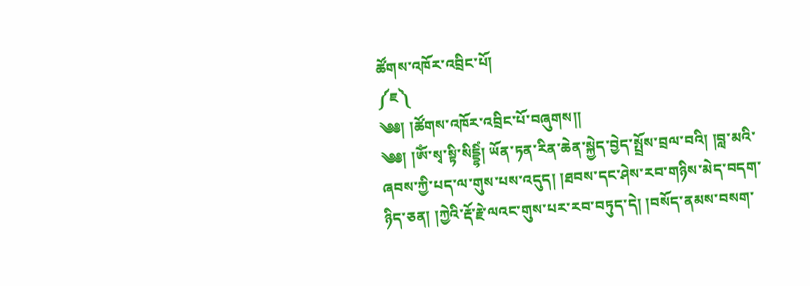ཚོགས་འཁོར་འབྲིང་པོ།
༼ཇ༽
༄༅། །ཚོགས་འཁོར་འབྲིང་པོ་བཞུགས།།
༄༅། །ཨོཾ་སྭ་སྟི་སིདྡྷིཾ། ཡོན་ཏན་རིན་ཆེན་སྐྱེད་བྱེད་སྤྲོས་བྲལ་བའི། །བླ་མའི་ཞབས་ཀྱི་པད་ལ་གུས་པས་འདུད། །ཐབས་དང་ཤེས་རབ་གཉིས་མེད་བདག་ཉིད་ཅན། །ཀྱེའི་རྡོ་རྗེ་ལའང་གུས་པར་རབ་བཏུད་དེ། །བསོད་ནམས་བསག་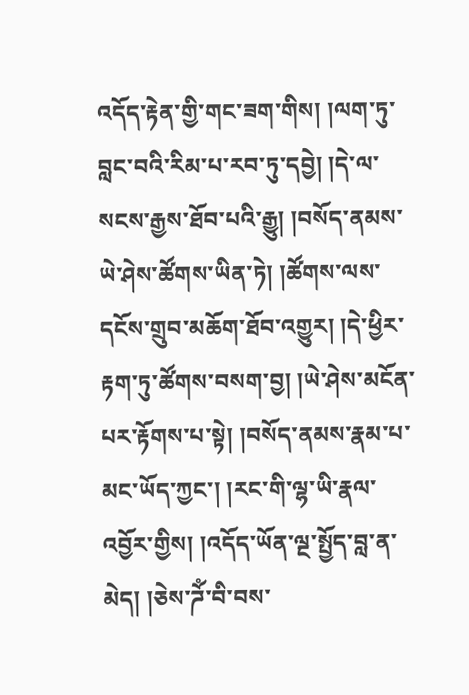འདོད་རྟེན་གྱི་གང་ཟག་གིས། །ལག་ཏུ་བླང་བའི་རིམ་པ་རབ་ཏུ་དབྱེ། །དེ་ལ་སངས་རྒྱས་ཐོབ་པའི་རྒྱུ། །བསོད་ནམས་ཡེ་ཤེས་ཚོགས་ཡིན་ཏེ། །ཚོགས་ལས་དངོས་གྲུབ་མཆོག་ཐོབ་འགྱུར། །དེ་ཕྱིར་རྟག་ཏུ་ཚོགས་བསག་བྱ། །ཡེ་ཤེས་མངོན་པར་རྟོགས་པ་སྟེ། །བསོད་ནམས་རྣམ་པ་མང་ཡོད་ཀྱང་། །རང་གི་ལྷ་ཡི་རྣལ་འབྱོར་གྱིས། །འདོད་ཡོན་ལྔ་སྤྱོད་བླ་ན་མེད། །ཅེས་ཌོཾ་བི་བས་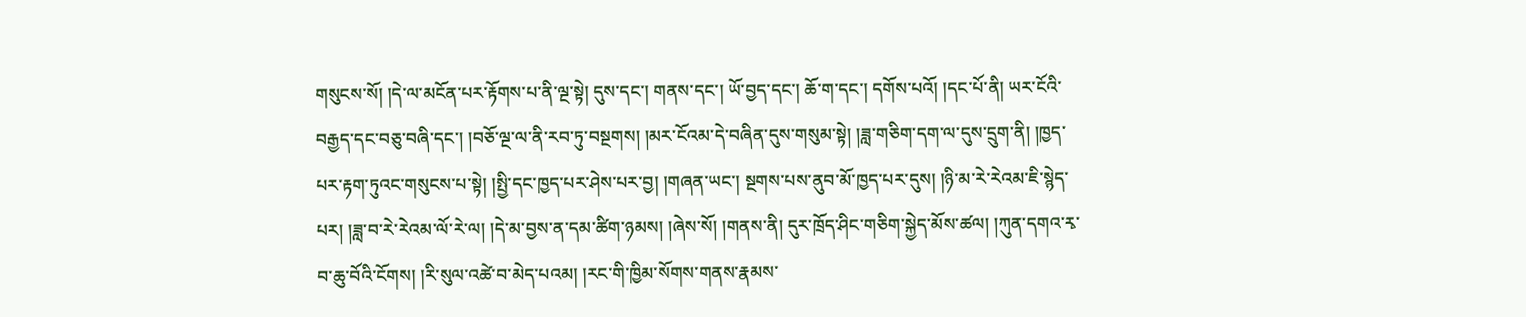གསུངས་སོ། །དེ་ལ་མངོན་པར་རྟོགས་པ་ནི་ལྔ་སྟེ། དུས་དང་། གནས་དང་། ཡོ་བྱད་དང་། ཆོ་ག་དང་། དགོས་པའོ། །དང་པོ་ནི། ཡར་ངོའི་བརྒྱད་དང་བཅུ་བཞི་དང་། །བཅོ་ལྔ་ལ་ནི་རབ་ཏུ་བསྔགས། །མར་ངོའམ་དེ་བཞིན་དུས་གསུམ་སྟེ། །ཟླ་གཅིག་དག་ལ་དུས་དྲུག་ནི། །ཁྱད་པར་རྟག་ཏུའང་གསུངས་པ་སྟེ། །སྤྱི་དང་ཁྱད་པར་ཤེས་པར་བྱ། །གཞན་ཡང་། སྔགས་པས་ནུབ་མོ་ཁྱད་པར་དུས། །ཉི་མ་རེ་རེའམ་ཇི་སྙེད་པར། །ཟླ་བ་རེ་རེའམ་ལོ་རེ་ལ། །དེ་མ་བྱས་ན་དམ་ཚིག་ཉམས། །ཞེས་སོ། །གནས་ནི། དུར་ཁྲོད་ཤིང་གཅིག་སྐྱེད་མོས་ཚལ། །ཀུན་དགའ་རྭ་བ་ཆུ་བོའི་ངོགས། །རི་སུལ་འཚེ་བ་མེད་པའམ། །རང་གི་ཁྱིམ་སོགས་གནས་རྣམས་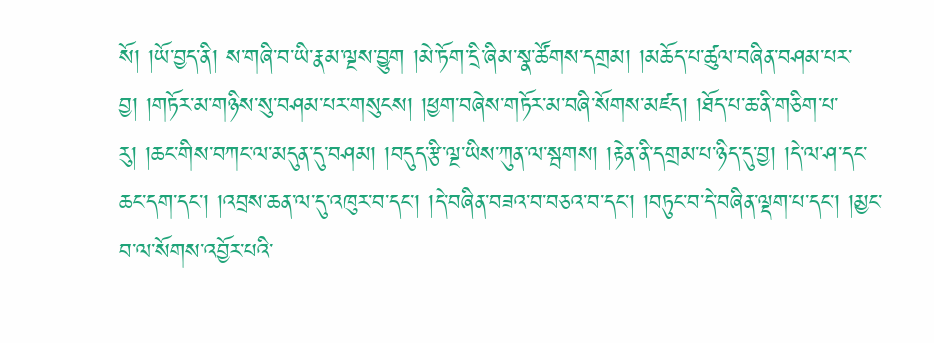སོ། །ཡོ་བྱད་ནི། ས་གཞི་བ་ཡི་རྣམ་ལྔས་བྱུག །མེ་ཏོག་དྲི་ཞིམ་སྣ་ཚོགས་དགྲམ། །མཆོད་པ་ཚུལ་བཞིན་བཤམ་པར་བྱ། །གཏོར་མ་གཉིས་སུ་བཤམ་པར་གསུངས། །ཕྱག་བཞེས་གཏོར་མ་བཞི་སོགས་མཛད། །ཐོད་པ་ཆ་ནི་གཅིག་པ་རུ། །ཆང་གིས་བཀང་ལ་མདུན་དུ་བཤམ། །བདུད་རྩི་ལྔ་ཡིས་ཀུན་ལ་སྦགས། །རྟེན་ནི་དགྲམ་པ་ཉིད་དུ་བྱ། །དེ་ལ་ཤ་དང་ཆང་དག་དང་། །འབྲས་ཆན་ལ་དུ་འཁུར་བ་དང་། །དེ་བཞིན་བཟའ་བ་བཅའ་བ་དང་། །བཏུང་བ་དེ་བཞིན་ལྡག་པ་དང་། །མྱང་བ་ལ་སོགས་འབྱོར་པའི་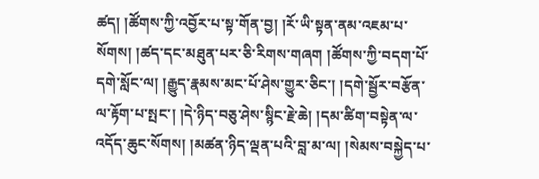ཚད། །ཚོགས་ཀྱི་འབྱོར་པ་སྟ་གོན་བྱ། །རོ་ཡི་སྟན་ནམ་འཇམ་པ་སོགས། །ཚད་དང་མཐུན་པར་ཅི་རིགས་གཞག །ཚོགས་ཀྱི་བདག་པོ་དགེ་སློང་ལ། །རྒྱུད་རྣམས་མང་པོ་ཤེས་གྱུར་ཅིང་། །དགེ་སྦྱོར་བརྩོན་ལ་རྟོག་པ་སྤང་། །དེ་ཉིད་བཅུ་ཤེས་སྙིང་རྗེ་ཆེ། །དམ་ཚིག་བསྟེན་ལ་འདོད་ཆུང་སོགས། །མཚན་ཉིད་ལྡན་པའི་བླ་མ་ལ། །སེམས་བསྐྱེད་པ་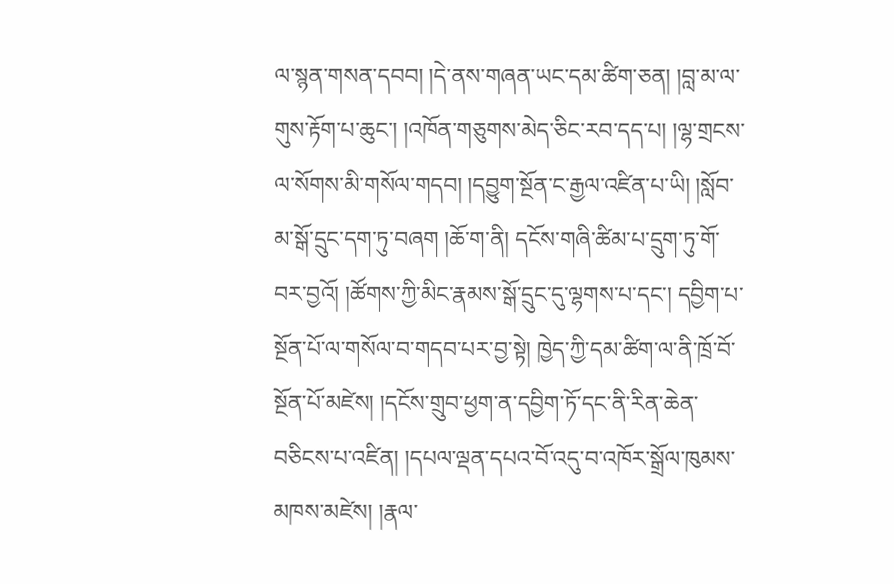ལ་སྙན་གསན་དབབ། །དེ་ནས་གཞན་ཡང་དམ་ཚིག་ཅན། །བླ་མ་ལ་གུས་རྟོག་པ་ཆུང་། །འཁོན་གཅུགས་མེད་ཅིང་རབ་དད་པ། །ལྷ་གྲངས་ལ་སོགས་མི་གསོལ་གདབ། །དབྱུག་སྔོན་ང་རྒྱལ་འཛིན་པ་ཡི། །སློབ་མ་སྒོ་དྲུང་དག་ཏུ་བཞག །ཆོ་ག་ནི། དངོས་གཞི་ཚིམ་པ་དྲུག་ཏུ་གོ་བར་བྱའོ། །ཚོགས་ཀྱི་མིང་རྣམས་སྒོ་དྲུང་དུ་ལྷགས་པ་དང་། དབྱིག་པ་སྔོན་པོ་ལ་གསོལ་བ་གདབ་པར་བྱ་སྟེ། ཁྱེད་ཀྱི་དམ་ཚིག་ལ་ནི་ཁྲོ་བོ་སྔོན་པོ་མཛེས། །དངོས་གྲུབ་ཕྱག་ན་དབྱིག་ཏོ་དང་ནི་རིན་ཆེན་བཅིངས་པ་འཛིན། །དཔལ་ལྡན་དཔའ་བོ་འདུ་བ་འཁོར་སྒྲོལ་ཁུམས་མཁས་མཛེས། །རྣལ་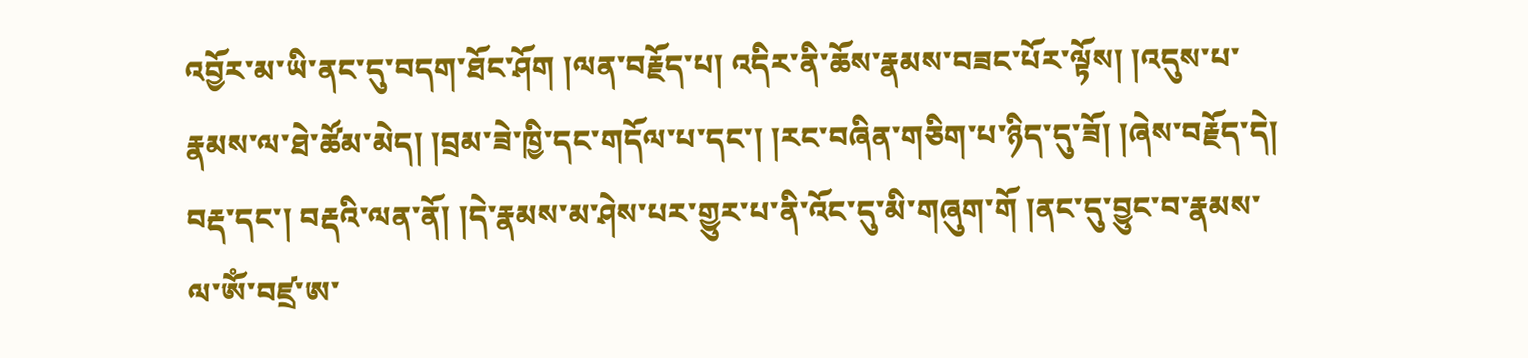འབྱོར་མ་ཡི་ནང་དུ་བདག་ཐོང་ཤོག །ལན་བརྗོད་པ། འདིར་ནི་ཆོས་རྣམས་བཟང་པོར་ལྟོས། །འདུས་པ་རྣམས་ལ་ཐེ་ཚོམ་མེད། །བྲམ་ཟེ་ཁྱི་དང་གདོལ་པ་དང་། །རང་བཞིན་གཅིག་པ་ཉིད་དུ་ཟོ། །ཞེས་བརྗོད་དེ། བརྡ་དང་། བརྡའི་ལན་ནོ། །དེ་རྣམས་མ་ཤེས་པར་གྱུར་པ་ནི་འོང་དུ་མི་གཞུག་གོ །ནང་དུ་བྱུང་བ་རྣམས་ལ་ཨོཾ་བཛྲ་ཨ་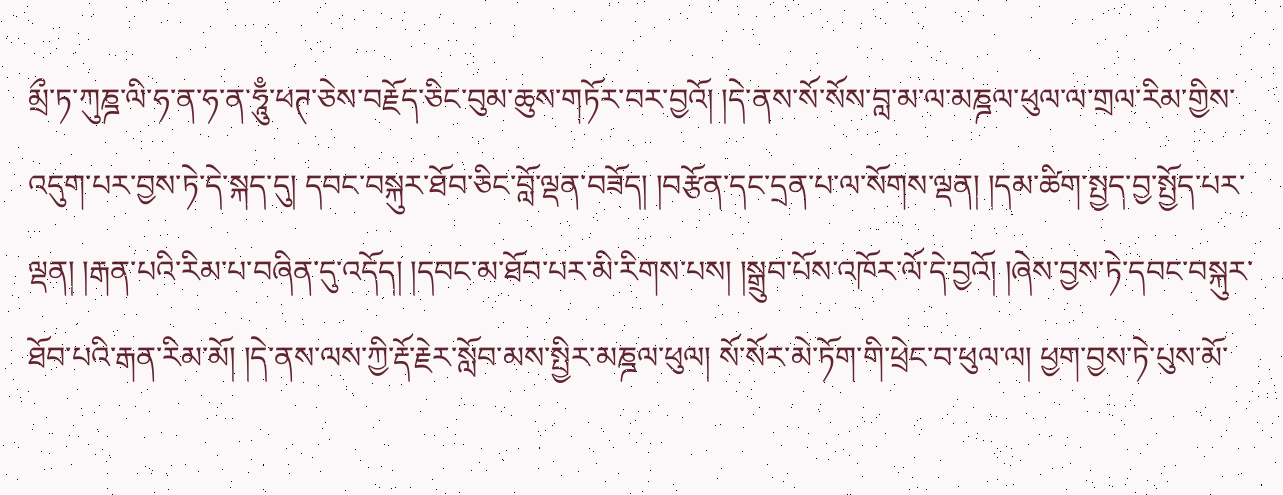མྲྀ་ཏ་ཀུཎྜ་ལི་ཧ་ན་ཧ་ན་ཧཱུྃ་ཕཊ་ཅེས་བརྗོད་ཅིང་བུམ་ཆུས་གཏོར་བར་བྱའོ། །དེ་ནས་སོ་སོས་བླ་མ་ལ་མཎྜལ་ཕུལ་ལ་གྲལ་རིམ་གྱིས་འདུག་པར་བྱས་ཏེ་དེ་སྐད་དུ། དབང་བསྐུར་ཐོབ་ཅིང་བློ་ལྡན་བཟོད། །བརྩོན་དང་དྲན་པ་ལ་སོགས་ལྡན། །དམ་ཚིག་སྤྱད་བྱ་སྤྱོད་པར་ལྡན། །རྒན་པའི་རིམ་པ་བཞིན་དུ་འདོད། །དབང་མ་ཐོབ་པར་མི་རིགས་པས། །སྒྲུབ་པོས་འཁོར་ལོ་དེ་བྱའོ། །ཞེས་བྱས་ཏེ་དབང་བསྐུར་ཐོབ་པའི་རྒན་རིམ་མོ། །དེ་ནས་ལས་ཀྱི་རྡོ་རྗེར་སློབ་མས་སྤྱིར་མཎྜལ་ཕུལ། སོ་སོར་མེ་ཏོག་གི་ཕྲེང་བ་ཕུལ་ལ། ཕྱག་བྱས་ཏེ་པུས་མོ་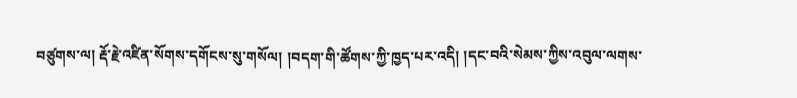བཙུགས་ལ། རྡོ་རྗེ་འཛིན་སོགས་དགོངས་སུ་གསོལ། །བདག་གི་ཚོགས་ཀྱི་ཁྱད་པར་འདི། །དང་བའི་སེམས་ཀྱིས་འབུལ་ལགས་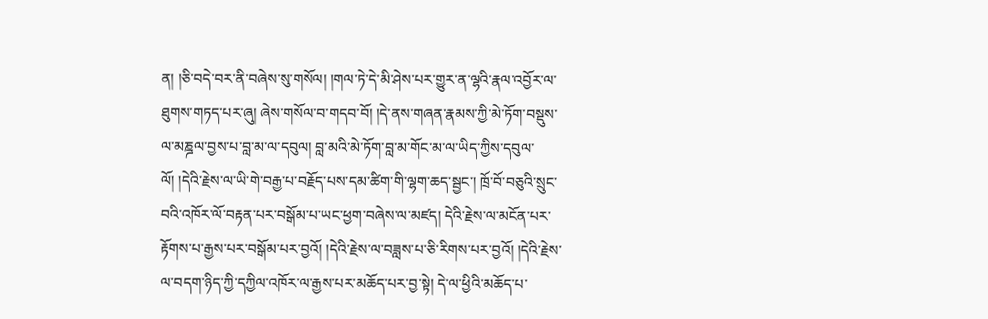ན། །ཅི་བདེ་བར་ནི་བཞེས་སུ་གསོལ། །གལ་ཏེ་དེ་མི་ཤེས་པར་གྱུར་ན་ལྷའི་རྣལ་འབྱོར་ལ་ཐུགས་གཏད་པར་ཞུ། ཞེས་གསོལ་བ་གདབ་བོ། །དེ་ནས་གཞན་རྣམས་ཀྱི་མེ་ཏོག་བསྡུས་ལ་མཎྜལ་བྱས་པ་བླ་མ་ལ་དབུལ། བླ་མའི་མེ་ཏོག་བླ་མ་གོང་མ་ལ་ཡིད་ཀྱིས་དབུལ་ལོ། །དེའི་རྗེས་ལ་ཡི་གེ་བརྒྱ་པ་བརྗོད་པས་དམ་ཚིག་གི་ལྷག་ཆད་སྦྱང་། ཁྲོ་བོ་བཅུའི་སྲུང་བའི་འཁོར་ལོ་བརྟན་པར་བསྒོམ་པ་ཡང་ཕྱག་བཞེས་ལ་མཛད། དེའི་རྗེས་ལ་མངོན་པར་རྟོགས་པ་རྒྱས་པར་བསྒོམ་པར་བྱའོ། །དེའི་རྗེས་ལ་བཟླས་པ་ཅི་རིགས་པར་བྱའོ། །དེའི་རྗེས་ལ་བདག་ཉིད་ཀྱི་དཀྱིལ་འཁོར་ལ་རྒྱས་པར་མཆོད་པར་བྱ་སྟེ། དེ་ལ་ཕྱིའི་མཆོད་པ་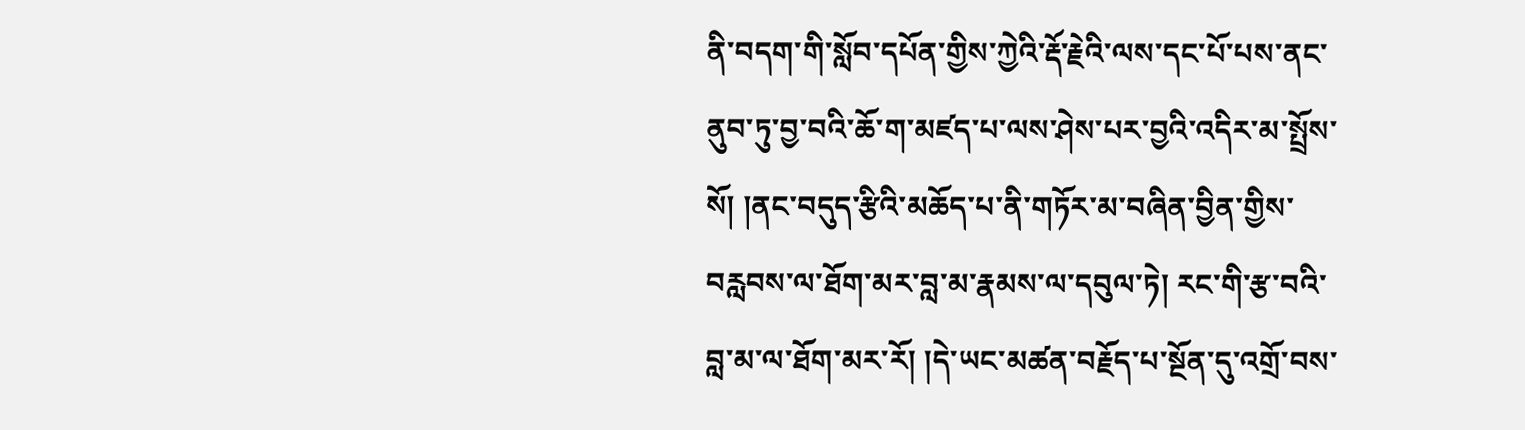ནི་བདག་གི་སློབ་དཔོན་གྱིས་ཀྱེའི་རྡོ་རྗེའི་ལས་དང་པོ་པས་ནང་ནུབ་ཏུ་བྱ་བའི་ཆོ་ག་མཛད་པ་ལས་ཤེས་པར་བྱའི་འདིར་མ་སྤྲོས་སོ། །ནང་བདུད་རྩིའི་མཆོད་པ་ནི་གཏོར་མ་བཞིན་བྱིན་གྱིས་བརླབས་ལ་ཐོག་མར་བླ་མ་རྣམས་ལ་དབུལ་ཏེ། རང་གི་རྩ་བའི་བླ་མ་ལ་ཐོག་མར་རོ། །དེ་ཡང་མཚན་བརྗོད་པ་སྔོན་དུ་འགྲོ་བས་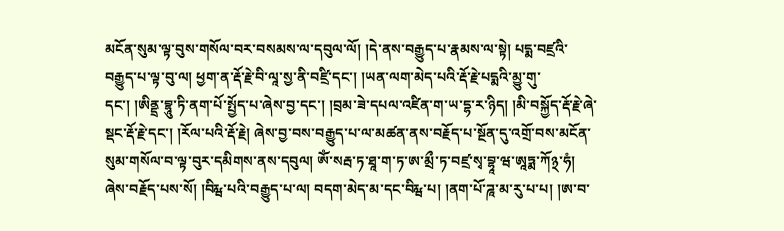མངོན་སུམ་ལྟ་བུས་གསོལ་བར་བསམས་ལ་དབུལ་ལོ། །དེ་ནས་བརྒྱུད་པ་རྣམས་ལ་སྟེ། པདྨ་བཛྲའི་བརྒྱུད་པ་ལྟ་བུ་ལ། ཕྱག་ན་རྡོ་རྗེ་བི་ལཱ་སྱ་ནི་བཛྲི་དང་། །ཡན་ལག་མེད་པའི་རྡོ་རྗེ་པདྨའི་མྱུ་གུ་དང་། །ཨིནྡྲ་བྷཱུ་ཏི་ནག་པོ་སྤྱོད་པ་ཞེས་བྱ་དང་། །བྲམ་ཟེ་དཔལ་འཛིན་ག་ཡ་དྷ་ར་ཉིད། །མི་བསྐྱོད་རྡོ་རྗེ་ཞེ་སྡང་རྡོ་རྗེ་དང་། །རོལ་པའི་རྡོ་རྗེ། ཞེས་བྱ་བས་བརྒྱུད་པ་ལ་མཚན་ནས་བརྗོད་པ་སྔོན་དུ་འགྲོ་བས་མངོན་སུམ་གསོལ་བ་ལྟ་བུར་དམིགས་ནས་དབུལ། ཨོཾ་སརྦ་ཏ་ཐཱ་ག་ཏ་ཨ་མྲྀ་ཏ་བཛྲ་སྭ་བྷཱ་ཝ་ཨཱཏྨ་ཀོ྅་ཧཾ། ཞེས་བརྗོད་པས་སོ། །བིརྺ་པའི་བརྒྱུད་པ་ལ། བདག་མེད་མ་དང་བིརྺ་པ། །ནག་པོ་ཌཱ་མ་རུ་པ་པ། །ཨ་བ་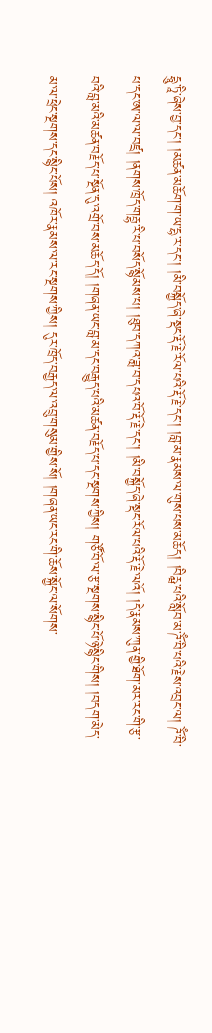དྷཱུ་ཏཱི་ཞེས་བྱ་དང་། །མཚན་མཆོག་ག་ཡ་དྷ་ར་དང་། །མི་བསྐྱོད་ཞེ་སྡང་རྡོ་རྗེ་རོལ་པའི་རྡོ་རྗེ་དང་། །བླ་མ་རྣམས་ལ་གུས་པས་མཆོད། །བིརྺ་པའི་སློབ་མ་ཌོཾ་བི་པའི་རྗེས་འབྲང་ལ། ཌོཾ་བི་པ་དང་ཨ་ལ་ལ་བཛྲ། །ནགས་ཁྲོད་གརྦྷ་རི་པ་བསོད་སྙོམས་པ། །ཐུབ་དཀའ་ཟླ་བ་དཔའ་བོ་རྡོ་རྗེ་དང་། །མི་བསྐྱོད་ཞེ་སྡང་རོལ་པའི་རྡོ་རྗེ་ལའོ། །དེ་རྣམས་ཀུན་གྱི་ཐོག་མར་རང་གི་རྩ་བའི་བླ་མའི་མཚན་བརྗོད་པ་སྔོན་དུ་འགྲོ་བས་མཆོད་དོ། །གཞན་ཡང་བླ་མ་དང་བརྒྱུད་པའི་མཚན་བརྗོད་པ་དང་སྔགས་ཀྱིས། གཙོ་བོ་ལ་རྩ་སྔགས་སྙིང་པོ་ཉེ་སྙིང་གིས། །བདག་མེད་མ་ལ་ཕྲེང་སྔགས་དང་སྙིང་པོས། འཁོར་རྣམས་ལ་རང་སྔགས་ཀྱིས། དུར་ཁྲོད་བརྒྱད་ལ་འབྲུ་གསུམ་གྱིས་སོ། །གཞན་ཡང་རང་གི་ཆོས་སྐྱོང་ལ་སོགས་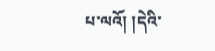པ་ལའོ། །དེའི་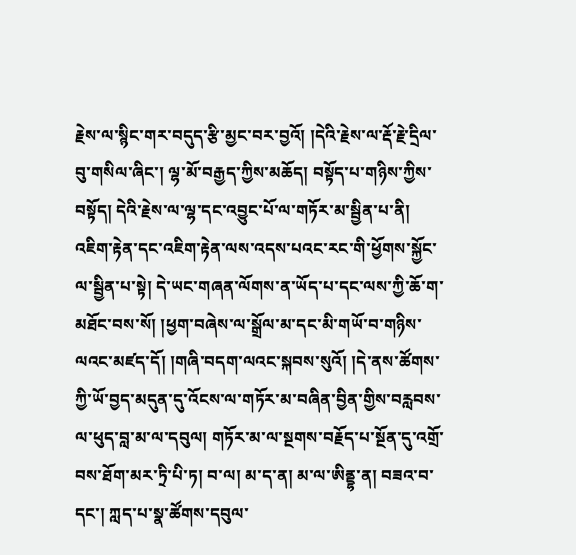རྗེས་ལ་སྙིང་གར་བདུད་རྩི་མྱང་བར་བྱའོ། །དེའི་རྗེས་ལ་རྡོ་རྗེ་དྲིལ་བུ་གསིལ་ཞིང་། ལྷ་མོ་བརྒྱད་ཀྱིས་མཆོད། བསྟོད་པ་གཉིས་ཀྱིས་བསྟོད། དེའི་རྗེས་ལ་ལྷ་དང་འབྱུང་པོ་ལ་གཏོར་མ་སྦྱིན་པ་ནི། འཇིག་རྟེན་དང་འཇིག་རྟེན་ལས་འདས་པའང་རང་གི་ཕྱོགས་སྐྱོང་ལ་སྦྱིན་པ་སྟེ། དེ་ཡང་གཞན་ལོགས་ན་ཡོད་པ་དང་ལས་ཀྱི་ཆོ་ག་མཐོང་བས་སོ། །ཕྱག་བཞེས་ལ་སྒྲོལ་མ་དང་མི་གཡོ་བ་གཉིས་ལའང་མཛད་དོ། །གཞི་བདག་ལའང་སྐབས་སུའོ། །དེ་ནས་ཚོགས་ཀྱི་ཡོ་བྱད་མདུན་དུ་འོངས་ལ་གཏོར་མ་བཞིན་བྱིན་གྱིས་བརླབས་ལ་ཕུད་བླ་མ་ལ་དབུལ། གཏོར་མ་ལ་སྔགས་བརྗོད་པ་སྔོན་དུ་འགྲོ་བས་ཐོག་མར་ཏྲི་པི་ཏ། བ་ལ། མ་ད་ན། མ་ལ་ཨིནྡྷ་ན། བཟའ་བ་དང་། ཀླད་པ་སྣ་ཚོགས་དབུལ་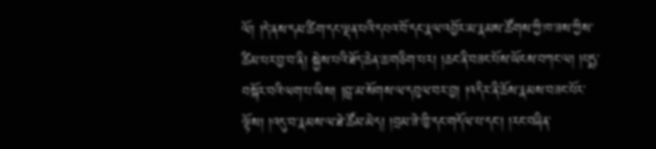ལོ། །དེ་ནས་དམ་ཚིག་དང་ལྡན་པའི་དཔའ་བོ་དང་རྣལ་འབྱོར་མ་རྣམས་ཚོགས་ཀྱི་ཁ་ཟས་ཀྱིས་ཚིམ་པར་བྱ་བ་ནི། སྐྱེས་པའི་ཐོད་ཆེན་ཆ་གཅིག་པར། །ཆང་ནི་བཟང་པོས་ཡོངས་བཀང་ལ། །པདྨ་བསྐོར་བའི་ལག་པ་ཡིས། །བླ་མ་སོགས་ལ་དབུལ་བར་བྱ། །འདིར་ནི་ཆོས་རྣམས་བཟང་པོར་ལྟོས། །འདུ་བ་རྣམས་ལ་ཐེ་ཚོམ་མེད། །བྲམ་ཟེ་ཁྱི་དང་གདོལ་པ་དང་། །རང་བཞིན་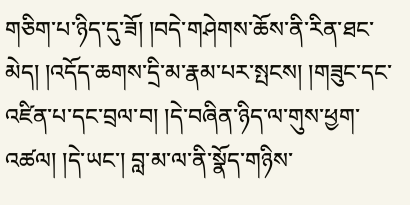གཅིག་པ་ཉིད་དུ་ཟོ། །བདེ་གཤེགས་ཆོས་ནི་རིན་ཐང་མེད། །འདོད་ཆགས་དྲི་མ་རྣམ་པར་སྤངས། །གཟུང་དང་འཛིན་པ་དང་བྲལ་བ། །དེ་བཞིན་ཉིད་ལ་གུས་ཕྱག་འཚལ། །དེ་ཡང་། བླ་མ་ལ་ནི་སྣོད་གཉིས་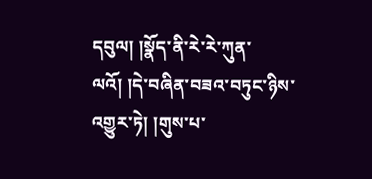དབུལ། །སྣོད་ནི་རེ་རེ་ཀུན་ལའོ། །དེ་བཞིན་བཟའ་བཏུང་ཉིས་འགྱུར་ཏེ། །གུས་པ་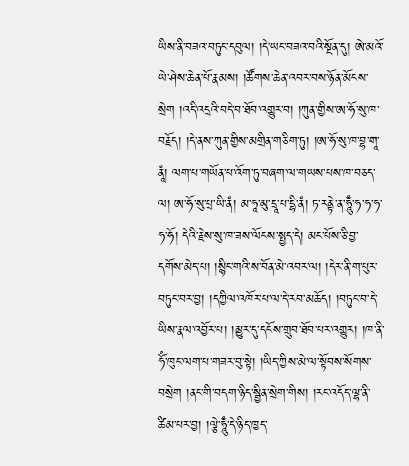ཡིས་ནི་བཟའ་བཏུང་དབུལ། །དེ་ཡང་བཟའ་བའི་སྔོན་དུ། ཨེ་མའོ་ཡེ་ཤེས་ཆེན་པོ་རྣམས། །ཚོགས་ཆེན་འབར་བས་ཉོན་མོངས་སྲེག །འདི་འདྲའི་བདེ་བ་ཐོབ་འགྱུར་བ། །ཀུན་གྱིས་ཨ་ཧོ་སུ་ཁ་བརྗོད། །དེ་ནས་ཀུན་གྱིས་མགྲིན་གཅིག་ཏུ། །ཨ་ཧོ་སུ་ཁ་བྷ་གཱ་ནཱཾ། ལག་པ་གཡོན་པ་འོག་ཏུ་བཞག་ལ་གཡས་པས་ཁ་བཅད་ལ། ཨ་ཧོ་སུ་པྲ་ཡི་ནཾ། མ་ཧཱ་མུ་དྲཱ་པ་དྷི་ནཾ། ཏ་རནྟེ་ན་ཧཱུྃ་ཧ་ཧ་ཧ་ཧ་ཧོ། དེའི་རྗེས་སུ་ཁ་ཟས་ལོངས་སྤྱད་དེ། མང་པོས་ཅི་བྱ་དགོས་མེད་པ། །སྙིང་གའི་ས་བོན་མེ་འབར་ལ། །དེར་ནི་ག་པུར་བཏུང་བར་བྱ། །དཀྱིལ་འཁོར་པ་ལ་དེ་རབ་མཆོད། །བཏུང་བ་དེ་ཡིས་རྣལ་འབྱོར་པ། །མྱུར་དུ་དངོས་གྲུབ་ཐོབ་པར་འགྱུར། །ཁ་ནི་ཧོཾ་ཁུང་ལག་པ་གཟར་བུ་སྟེ། །ཡིད་ཀྱིས་མེ་ལ་སྟོབས་སོགས་བསྲེག །ནང་གི་བདག་ཉིད་སྦྱིན་སྲེག་གིས། །རང་འདོད་ལྷ་ནི་ཚིམ་པར་བྱ། །ལྕེ་ཧཱུྃ་དེ་ཉིད་ཁྱད་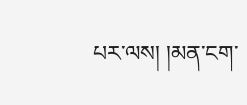པར་ལས། །མན་ངག་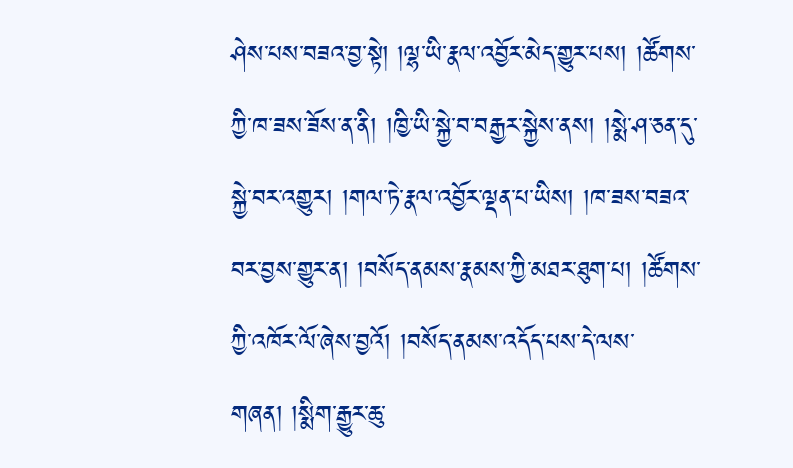ཤེས་པས་བཟའ་བྱ་སྟེ། །ལྷ་ཡི་རྣལ་འབྱོར་མེད་གྱུར་པས། །ཚོགས་ཀྱི་ཁ་ཟས་ཟོས་ན་ནི། །ཁྱི་ཡི་སྐྱེ་བ་བརྒྱར་སྐྱེས་ནས། །སྨེ་ཤ་ཅན་དུ་སྐྱེ་བར་འགྱུར། །གལ་ཏེ་རྣལ་འབྱོར་ལྡན་པ་ཡིས། །ཁ་ཟས་བཟའ་བར་བྱས་གྱུར་ན། །བསོད་ནམས་རྣམས་ཀྱི་མཐར་ཐུག་པ། །ཚོགས་ཀྱི་འཁོར་ལོ་ཞེས་བྱའོ། །བསོད་ནམས་འདོད་པས་དེ་ལས་གཞན། །སྨིག་རྒྱུར་ཆུ་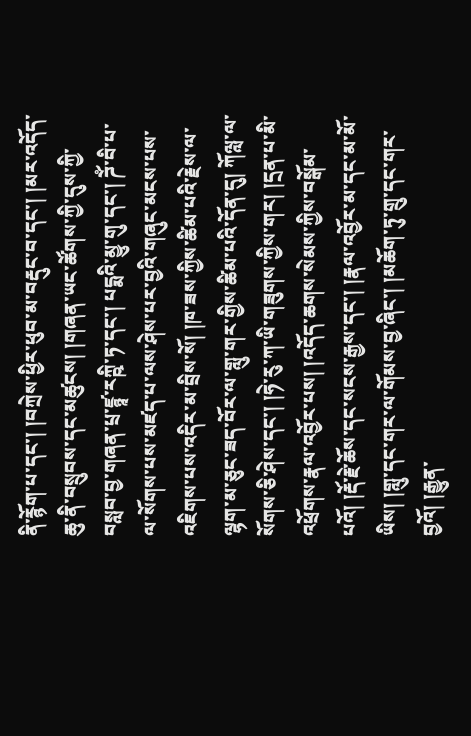ནི་རྙོག་པ་དང་། །བཀྲེས་ཕྱིར་ཕུབ་མ་བརྡུང་བ་དང་། །མར་འདོད་ཆུ་ནི་བསྲུབས་དང་མཚུངས། །གཞན་ཡང་ཚོགས་ཀྱི་དུས་ཀྱི་བསླབ་བྱ་གཞན་པྲ་ཛྙཱ་རཀྵི་ཏ་དང་། པདྨའི་མྱུ་གུ་དང་། ཌོཾ་བི་པ་ལ་སོགས་པས་མཛད་པ་ལས་ཤེས་པར་བྱའི་གཞུང་མངས་པས་འཇིགས་པས་འདིར་མ་བྲིས་སོ། །ཁ་ཟས་ཀྱིས་ཚིམ་པའི་རྗེས་ལ་ལྷག་མ་ཅུང་ཟད་བོར་ལ་གླུ་གར་གྱིས་ཚིམ་པའི་དོན་དུ། ཀོལླ་ལ་སོགས་ཅི་ཤེས་དང་། །ཧེ་རུ་ཀ་ཡི་གཟུགས་ཀྱིས་གར། །དྲན་པ་མི་འཕྲོགས་རྣལ་འབྱོར་པས། །འདོད་ཆགས་སེམས་ཀྱིས་བསྒོམ་པའོ། །རྡོ་རྗེ་ཆོས་དང་སངས་རྒྱས་དང་། །རྣལ་འབྱོར་མ་དང་མ་མོ་ཡིས། །གླུ་དང་གར་ལ་གོམས་བྱ་ཞིང་། །མཆོག་ཏུ་གྲུ་དང་གར་བྱའོ། །རྒྱུན་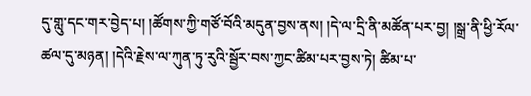དུ་གླུ་དང་གར་བྱེད་པ། །ཚོགས་ཀྱི་གཙོ་བོའི་མདུན་བྱས་ནས། །དེ་ལ་དྲི་ནི་མཚོན་པར་བྱ། །སྒྲ་ནི་ཕྱི་རོལ་ཚལ་དུ་མཉན། །དེའི་རྗེས་ལ་ཀུན་ཏུ་རུའི་སྦྱོར་བས་ཀྱང་ཚིམ་པར་བྱས་ཏེ། ཚིམ་པ་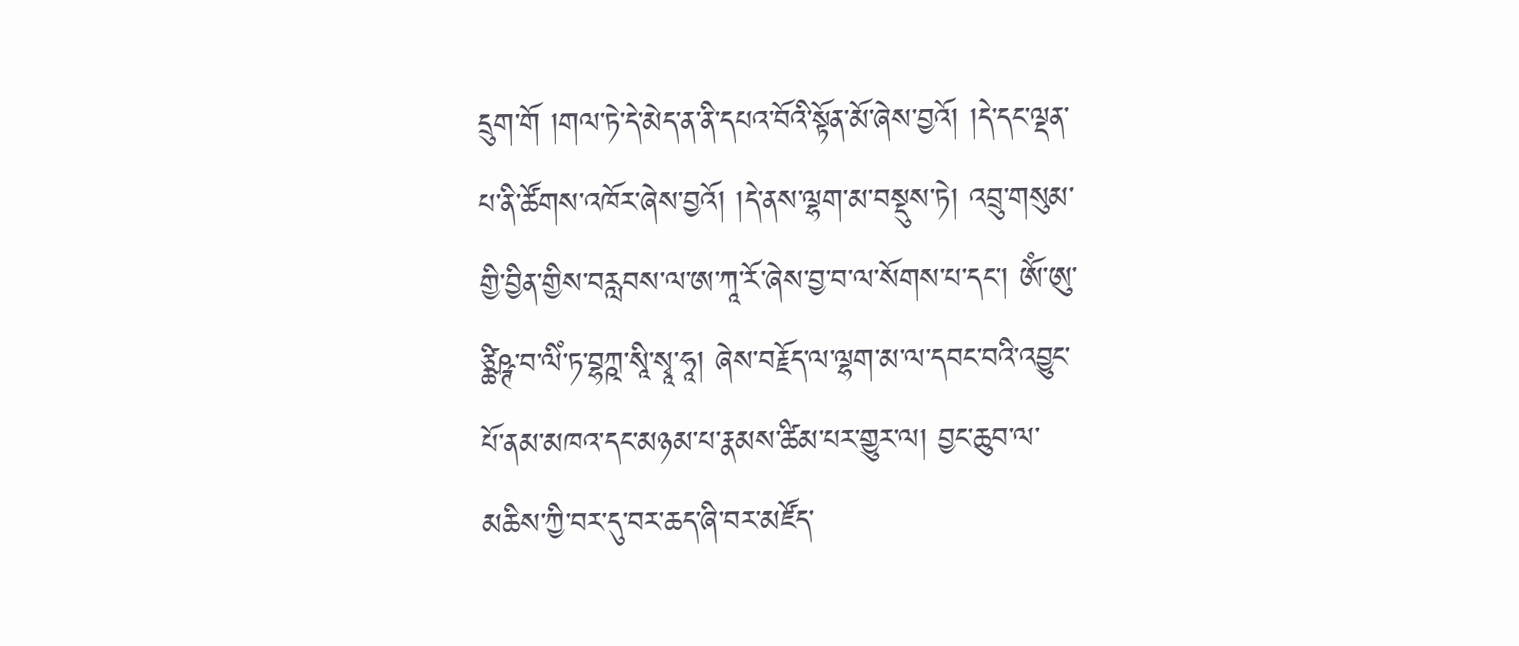དྲུག་གོ །གལ་ཏེ་དེ་མེད་ན་ནི་དཔའ་བོའི་སྟོན་མོ་ཞེས་བྱའོ། །དེ་དང་ལྡན་པ་ནི་ཚོགས་འཁོར་ཞེས་བྱའོ། །དེ་ནས་ལྷག་མ་བསྡུས་ཏེ། འབྲུ་གསུམ་གྱི་བྱིན་གྱིས་བརླབས་ལ་ཨ་ཀཱ་རོ་ཞེས་བྱ་བ་ལ་སོགས་པ་དང་། ཨོཾ་ཨུ་ཙྪིཥྚ་བ་ལིཾ་ཏ་བྷཀྵ་སཱི་སྭཱ་ཧཱ། ཞེས་བརྗོད་ལ་ལྷག་མ་ལ་དབང་བའི་འབྱུང་པོ་ནམ་མཁའ་དང་མཉམ་པ་རྣམས་ཚིམ་པར་གྱུར་ལ། བྱང་ཆུབ་ལ་མཆིས་ཀྱི་བར་དུ་བར་ཆད་ཞི་བར་མཛོད་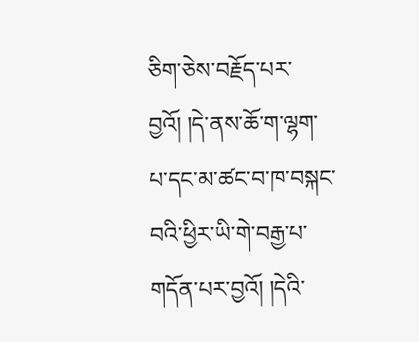ཅིག་ཅེས་བརྗོད་པར་བྱའོ། །དེ་ནས་ཆོ་ག་ལྷག་པ་དང་མ་ཚང་བ་ཁ་བསྐང་བའི་ཕྱིར་ཡི་གེ་བརྒྱ་པ་གདོན་པར་བྱའོ། །དེའི་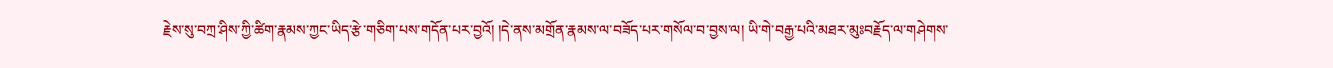རྗེས་སུ་བཀྲ་ཤིས་ཀྱི་ཚིག་རྣམས་ཀྱང་ཡིད་རྩེ་གཅིག་པས་གདོན་པར་བྱའོ། །དེ་ནས་མགྲོན་རྣམས་ལ་བཟོད་པར་གསོལ་བ་བྱས་ལ། ཡི་གེ་བརྒྱ་པའི་མཐར་མུཿབརྗོད་ལ་གཤེགས་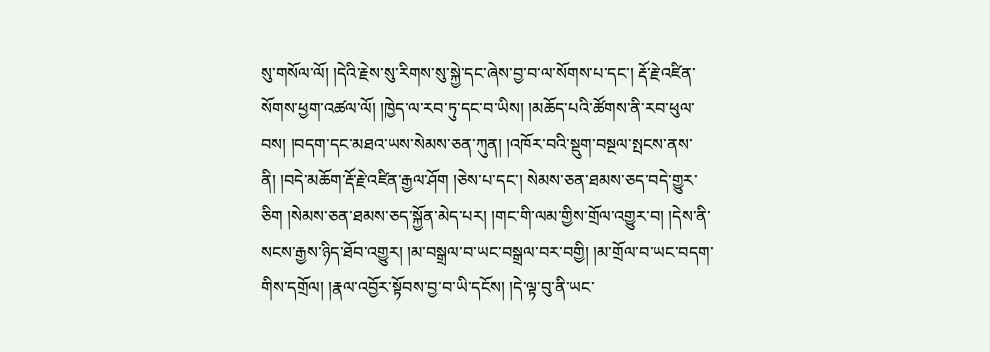སུ་གསོལ་ལོ། །དེའི་རྗེས་སུ་རིགས་སུ་སྐྱེ་དང་ཞེས་བྱ་བ་ལ་སོགས་པ་དང་། རྡོ་རྗེ་འཛིན་སོགས་ཕྱག་འཚལ་ལོ། །ཁྱེད་ལ་རབ་ཏུ་དང་བ་ཡིས། །མཆོད་པའི་ཚོགས་ནི་རབ་ཕུལ་བས། །བདག་དང་མཐའ་ཡས་སེམས་ཅན་ཀུན། །འཁོར་བའི་སྡུག་བསྔལ་སྤངས་ནས་ནི། །བདེ་མཆོག་རྡོ་རྗེ་འཛིན་རྒྱལ་ཤོག །ཅེས་པ་དང་། སེམས་ཅན་ཐམས་ཅད་བདེ་གྱུར་ཅིག །སེམས་ཅན་ཐམས་ཅད་སྐྱོན་མེད་པར། །གང་གི་ལམ་གྱིས་གྲོལ་འགྱུར་བ། །དེས་ནི་སངས་རྒྱས་ཉིད་ཐོབ་འགྱུར། །མ་བསྒྲལ་བ་ཡང་བསྒྲལ་བར་བགྱི། །མ་གྲོལ་བ་ཡང་བདག་གིས་དགྲོལ། །རྣལ་འབྱོར་སྟོབས་བྱ་བ་ཡི་དངོས། །དེ་ལྟ་བུ་ནི་ཡང་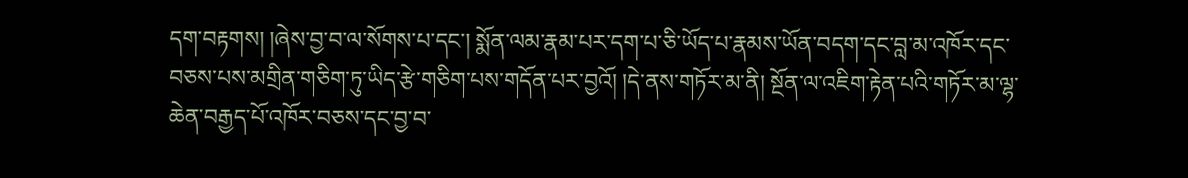དག་བརྟགས། །ཞེས་བྱ་བ་ལ་སོགས་པ་དང་། སྨོན་ལམ་རྣམ་པར་དག་པ་ཅི་ཡོད་པ་རྣམས་ཡོན་བདག་དང་བླ་མ་འཁོར་དང་བཅས་པས་མགྲིན་གཅིག་ཏུ་ཡིད་རྩེ་གཅིག་པས་གདོན་པར་བྱའོ། །དེ་ནས་གཏོར་མ་ནི། སྔོན་ལ་འཇིག་རྟེན་པའི་གཏོར་མ་ལྷ་ཆེན་བརྒྱད་པོ་འཁོར་བཅས་དང་བྱ་བ་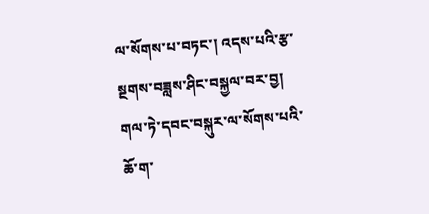ལ་སོགས་པ་བཏང་། འདས་པའི་རྩ་སྔགས་བཟླས་ཤིང་བསྐྱལ་བར་བྱ། གལ་ཏེ་དབང་བསྐུར་ལ་སོགས་པའི་ཆོ་ག་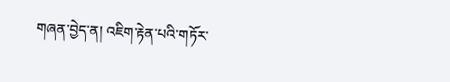གཞན་བྱེད་ན། འཇིག་རྟེན་པའི་གཏོར་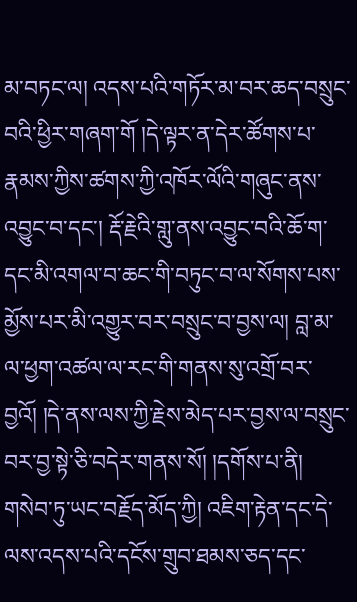མ་བཏང་ལ། འདས་པའི་གཏོར་མ་བར་ཆད་བསྲུང་བའི་ཕྱིར་གཞག་གོ །དེ་ལྟར་ན་དེར་ཚོགས་པ་རྣམས་ཀྱིས་ཚགས་ཀྱི་འཁོར་ལོའི་གཞུང་ནས་འབྱུང་བ་དང་། རྡོ་རྗེའི་གླུ་ནས་འབྱུང་བའི་ཆོ་ག་དང་མི་འགལ་བ་ཆང་གི་བཏུང་བ་ལ་སོགས་པས་མྱོས་པར་མི་འགྱུར་བར་བསྲུང་བ་བྱས་ལ། བླ་མ་ལ་ཕྱག་འཚལ་ལ་རང་གི་གནས་སུ་འགྲོ་བར་བྱའོ། །དེ་ནས་ལས་ཀྱི་རྗེས་མེད་པར་བྱས་ལ་བསྲུང་བར་བྱ་སྟེ་ཅི་བདེར་གནས་སོ། །དགོས་པ་ནི། གསེབ་ཏུ་ཡང་བརྗོད་མོད་ཀྱི། འཇིག་རྟེན་དང་དེ་ལས་འདས་པའི་དངོས་གྲུབ་ཐམས་ཅད་དང་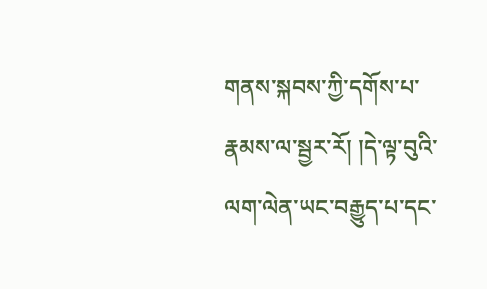གནས་སྐབས་ཀྱི་དགོས་པ་རྣམས་ལ་སྦྱར་རོ། །དེ་ལྟ་བུའི་ལག་ལེན་ཡང་བརྒྱུད་པ་དང་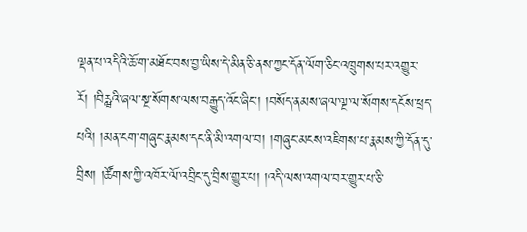ལྡན་པ་འདིའི་ཆོ་ག་མཐོང་བས་བྱ་ཡིས་དེ་མིན་ཅི་ནས་ཀྱང་དོན་ལོག་ཅིང་འཁྲུགས་པར་འགྱུར་རོ། །བིརྺའི་ཞལ་སྔ་སོགས་ལས་བརྒྱུད་འོང་ཞིང་། །བསོད་ནམས་ཞལ་ལྔ་ལ་སོགས་དངོས་ཕྲད་པའི། །མན་ངག་གཞུང་རྣམས་དང་ནི་མི་འགལ་བ། །གཞུང་མངས་འཇིགས་པ་རྣམས་ཀྱི་དོན་དུ་བྲིས། །ཚོགས་ཀྱི་འཁོར་ལོ་འབྲིང་དུ་བྲིས་གྱུར་པ། །འདི་ལས་འགལ་བར་གྱུར་པ་ཅི་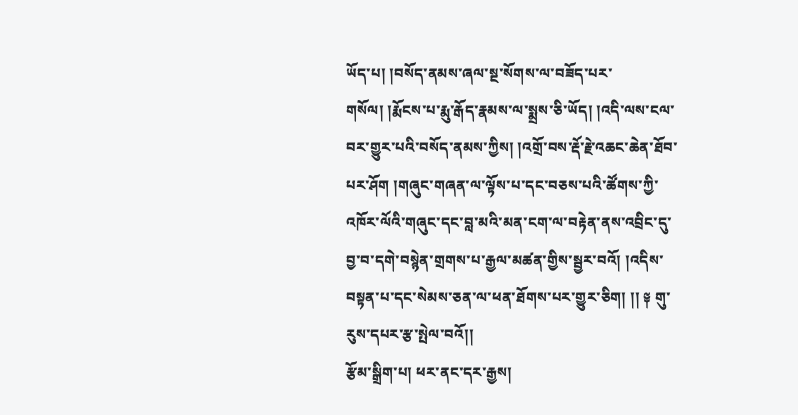ཡོད་པ། །བསོད་ནམས་ཞལ་སྔ་སོགས་ལ་བཟོད་པར་གསོལ། །རྨོངས་པ་རྨུ་རྒོད་རྣམས་ལ་སྨྲས་ཅི་ཡོད། །འདི་ལས་ངལ་བར་གྱུར་པའི་བསོད་ནམས་ཀྱིས། །འགྲོ་བས་རྡོ་རྗེ་འཆང་ཆེན་ཐོབ་པར་ཤོག །གཞུང་གཞན་ལ་ལྟོས་པ་དང་བཅས་པའི་ཚོགས་ཀྱི་འཁོར་ལོའི་གཞུང་དང་བླ་མའི་མན་ངག་ལ་བརྟེན་ནས་འབྲིང་དུ་བྱ་བ་དགེ་བསྙེན་གྲགས་པ་རྒྱལ་མཚན་གྱིས་སྦྱར་བའོ། །འདིས་བསྟན་པ་དང་སེམས་ཅན་ལ་ཕན་ཐོགས་པར་གྱུར་ཅིག། །། ༈ གུ་རུས་དཔར་རྩ་སྤེལ་བའོ།།
རྩོམ་སྒྲིག་པ། ཕར་ནང་དར་རྒྱས།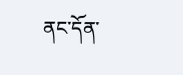ནང་དོན་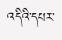འདིའི་དཔར་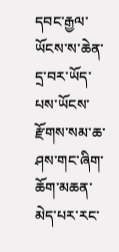དབང་རྒྱལ་ཡོངས་ས་ཆེན་དྲ་བར་ཡོད་པས་ཡོངས་རྫོགས་སམ་ཆ་ཤས་གང་ཞིག་ཆོག་མཆན་མེད་པར་རང་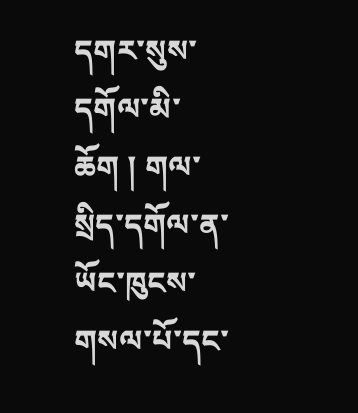དགར་སུས་དགོལ་མི་ཆོག ། གལ་སྲིད་དགོལ་ན་ཡོང་ཁུངས་གསལ་པོ་དང་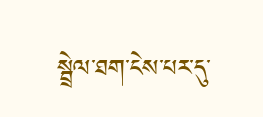སྦྲེལ་ཐག་ངེས་པར་དུ་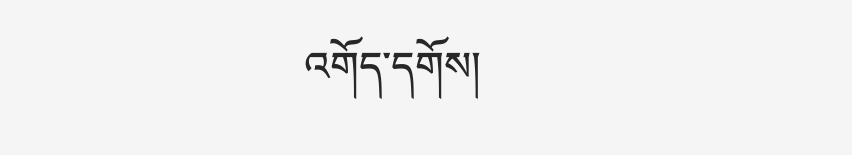འགོད་དགོས།